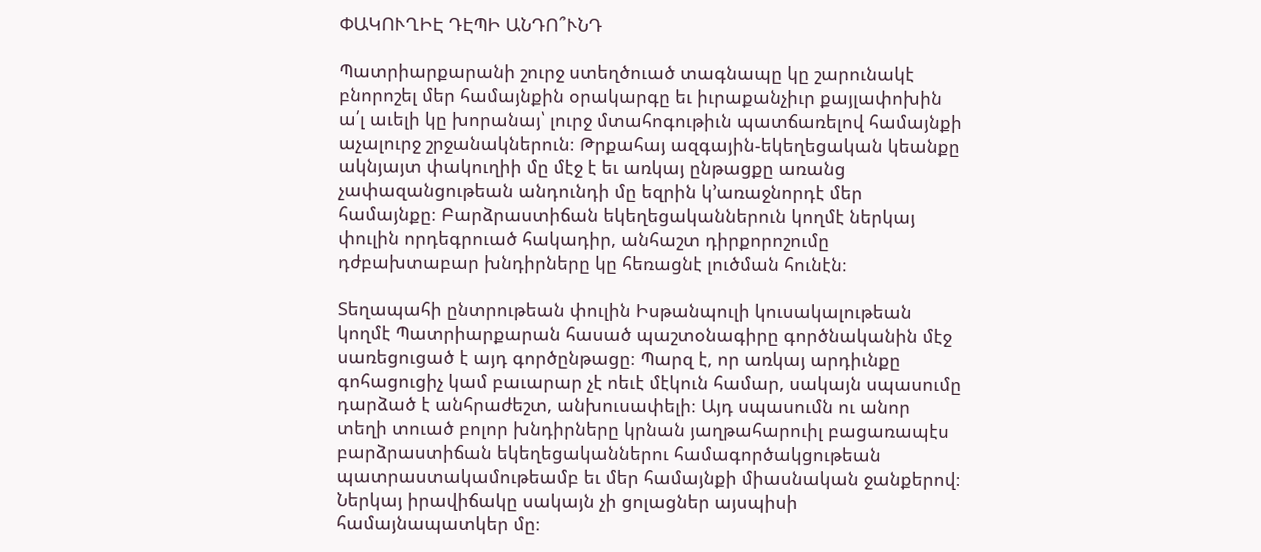ՓԱԿՈՒՂԻԷ ԴԷՊԻ ԱՆԴՈ՞ՒՆԴ

Պատրիարքարանի շուրջ ստեղծուած տագնապը կը շարունակէ բնորոշել մեր համայնքին օրակարգը եւ իւրաքանչիւր քայլափոխին ա՛լ աւելի կը խորանայ՝ լուրջ մտահոգութիւն պատճառելով համայնքի աչալուրջ շրջանակներուն։ Թրքահայ ազգային-եկեղեցական կեանքը ակնյայտ փակուղիի մը մէջ է եւ առկայ ընթացքը առանց չափազանցութեան անդունդի մը եզրին կ՚առաջնորդէ մեր համայնքը։ Բարձրաստիճան եկեղեցականներուն կողմէ ներկայ փուլին որդեգրուած հակադիր, անհաշտ դիրքորոշումը դժբախտաբար խնդիրները կը հեռացնէ լուծման հունէն։

Տեղապահի ընտրութեան փուլին Իսթանպուլի կուսակալութեան կողմէ Պատրիարքարան հասած պաշտօնագիրը գործնականին մէջ սառեցուցած է այդ գործընթացը։ Պարզ է, որ առկայ արդիւնքը գոհացուցիչ կամ բաւարար չէ ոեւէ մէկուն համար, սակայն սպասումը դարձած է անհրաժեշտ, անխուսափելի։ Այդ սպասումն ու անոր տեղի տուած բոլոր խնդիրները կրնան յաղթահարուիլ բացառապէս բարձրաստիճան եկեղեցականներու համագործակցութեան պատրաստակամութեամբ եւ մեր համայնքի միասնական ջանքերով։ Ներկայ իրավիճակը սակայն չի ցոլացներ այսպիսի համայնապատկեր մը։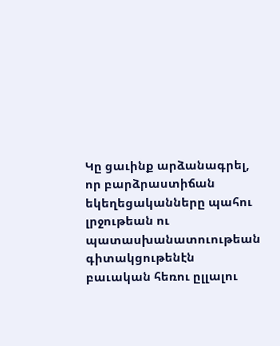Կը ցաւինք արձանագրել, որ բարձրաստիճան եկեղեցականները պահու լրջութեան ու պատասխանատուութեան գիտակցութենէն բաւական հեռու ըլլալու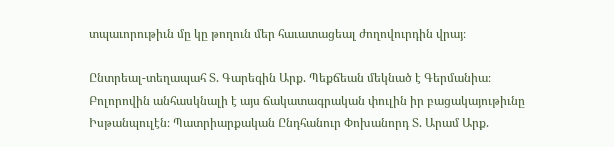տպաւորութիւն մը կը թողուն մեր հաւատացեալ ժողովուրդին վրայ։

Ընտրեալ-տեղապահ Տ. Գարեգին Արք. Պեքճեան մեկնած է Գերմանիա։ Բոլորովին անհասկնալի է այս ճակատագրական փուլին իր բացակայութիւնը Իսթանպուլէն։ Պատրիարքական Ընդհանուր Փոխանորդ Տ. Արամ Արք.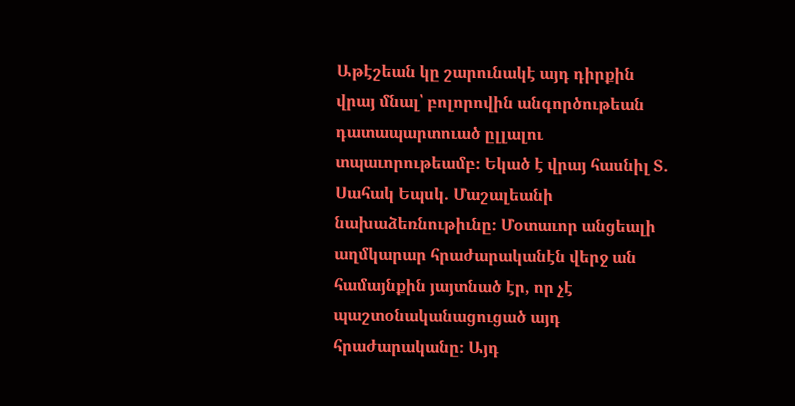Աթէշեան կը շարունակէ այդ դիրքին վրայ մնալ՝ բոլորովին անգործութեան դատապարտուած ըլլալու տպաւորութեամբ։ Եկած է վրայ հասնիլ Տ. Սահակ Եպսկ. Մաշալեանի նախաձեռնութիւնը։ Մօտաւոր անցեալի աղմկարար հրաժարականէն վերջ ան համայնքին յայտնած էր, որ չէ պաշտօնականացուցած այդ հրաժարականը։ Այդ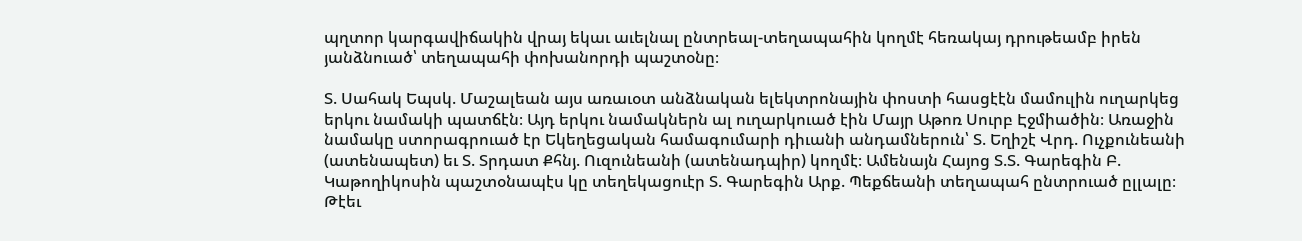պղտոր կարգավիճակին վրայ եկաւ աւելնալ ընտրեալ-տեղապահին կողմէ հեռակայ դրութեամբ իրեն յանձնուած՝ տեղապահի փոխանորդի պաշտօնը։

Տ. Սահակ Եպսկ. Մաշալեան այս առաւօտ անձնական ելեկտրոնային փոստի հասցէէն մամուլին ուղարկեց երկու նամակի պատճէն։ Այդ երկու նամակներն ալ ուղարկուած էին Մայր Աթոռ Սուրբ Էջմիածին։ Առաջին նամակը ստորագրուած էր Եկեղեցական համագումարի դիւանի անդամներուն՝ Տ. Եղիշէ Վրդ. Ուչքունեանի (ատենապետ) եւ Տ. Տրդատ Քհնյ. Ուզունեանի (ատենադպիր) կողմէ։ Ամենայն Հայոց Տ.Տ. Գարեգին Բ. Կաթողիկոսին պաշտօնապէս կը տեղեկացուէր Տ. Գարեգին Արք. Պեքճեանի տեղապահ ընտրուած ըլլալը։ Թէեւ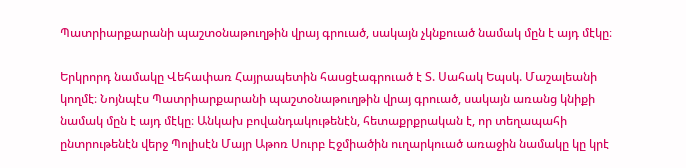Պատրիարքարանի պաշտօնաթուղթին վրայ գրուած, սակայն չկնքուած նամակ մըն է այդ մէկը։

Երկրորդ նամակը Վեհափառ Հայրապետին հասցէագրուած է Տ. Սահակ Եպսկ. Մաշալեանի կողմէ։ Նոյնպէս Պատրիարքարանի պաշտօնաթուղթին վրայ գրուած, սակայն առանց կնիքի նամակ մըն է այդ մէկը։ Անկախ բովանդակութենէն, հետաքրքրական է, որ տեղապահի ընտրութենէն վերջ Պոլիսէն Մայր Աթոռ Սուրբ Էջմիածին ուղարկուած առաջին նամակը կը կրէ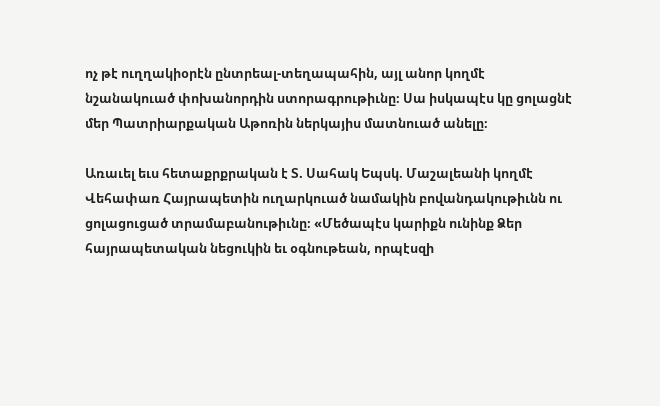ոչ թէ ուղղակիօրէն ընտրեալ-տեղապահին, այլ անոր կողմէ նշանակուած փոխանորդին ստորագրութիւնը։ Սա իսկապէս կը ցոլացնէ մեր Պատրիարքական Աթոռին ներկայիս մատնուած անելը։

Առաւել եւս հետաքրքրական է Տ. Սահակ Եպսկ. Մաշալեանի կողմէ Վեհափառ Հայրապետին ուղարկուած նամակին բովանդակութիւնն ու ցոլացուցած տրամաբանութիւնը։ «Մեծապէս կարիքն ունինք Ձեր հայրապետական նեցուկին եւ օգնութեան, որպէսզի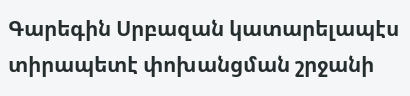Գարեգին Սրբազան կատարելապէս տիրապետէ փոխանցման շրջանի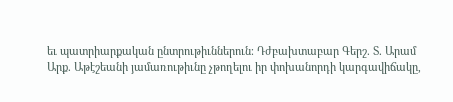եւ պատրիարքական ընտրութիւններուն։ Դժբախտաբար Գերշ. Տ. Արամ Արք. Աթէշեանի յամառութիւնը չթողելու իր փոխանորդի կարգավիճակը,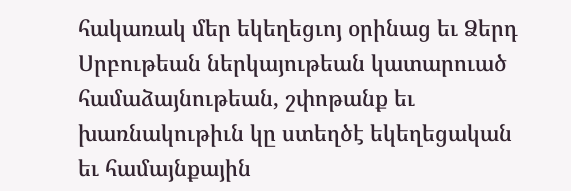հակառակ մեր եկեղեցւոյ օրինաց եւ Ձերդ Սրբութեան ներկայութեան կատարուած համաձայնութեան, շփոթանք եւ խառնակութիւն կը ստեղծէ եկեղեցական եւ համայնքային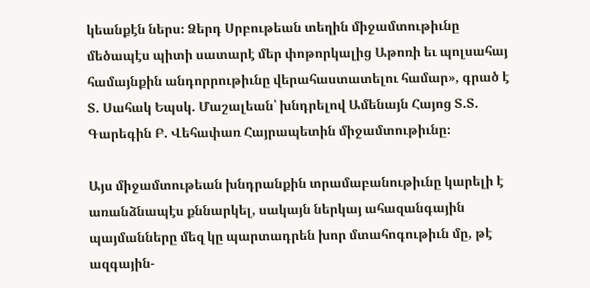կեանքէն ներս։ Ձերդ Սրբութեան տեղին միջամտութիւնը մեծապէս պիտի սատարէ մեր փոթորկալից Աթոռի եւ պոլսահայ համայնքին անդորրութիւնը վերահաստատելու համար», գրած է Տ. Սահակ Եպսկ. Մաշալեան՝ խնդրելով Ամենայն Հայոց Տ.Տ. Գարեգին Բ. Վեհափառ Հայրապետին միջամտութիւնը։

Այս միջամտութեան խնդրանքին տրամաբանութիւնը կարելի է առանձնապէս քննարկել, սակայն ներկայ ահազանգային պայմանները մեզ կը պարտադրեն խոր մտահոգութիւն մը, թէ ազգային-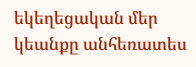եկեղեցական մեր կեանքը անհեռատես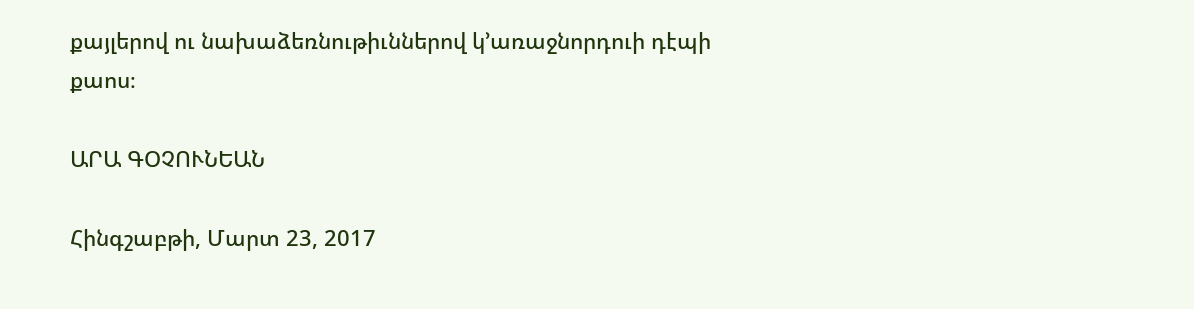քայլերով ու նախաձեռնութիւններով կ՚առաջնորդուի դէպի քաոս։

ԱՐԱ ԳՕՉՈՒՆԵԱՆ

Հինգշաբթի, Մարտ 23, 2017